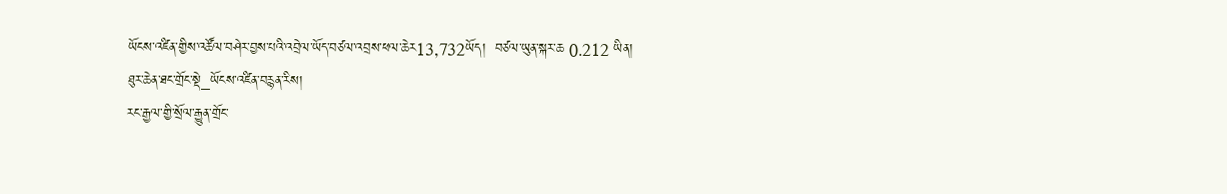ཡོངས་འཛིན་གྱིས་འཚོལ་བཤེར་བྱས་པའི་འབྲེལ་ཡོད་བཙལ་འབྲས་ཕལ་ཆེར13,732ཡོད།  བཙལ་ཡུན་སྐར་ཆ 0.212 ཡིན།
ཐུར་ཆེན་ཐང་གྲོང་སྡེ_ཡོངས་འཛིན་བརྙན་རིས།
རང་རྒྱལ་གྱི་སྲོལ་རྒྱུན་གྲོང་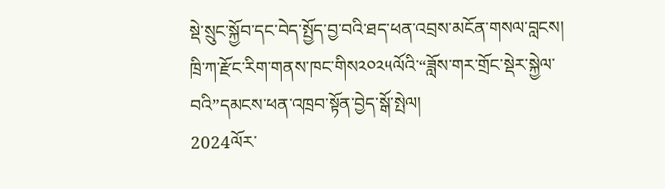སྡེ་སྲུང་སྐྱོབ་དང་བེད་སྤྱོད་བྱ་བའི་ཐད་ཕན་འབྲས་མངོན་གསལ་བླངས།
ཁྲི་ཀ་རྫོང་རིག་གནས་ཁང་གིས༢༠༢༥ལོའི་“ཟློས་གར་གྲོང་སྡེར་སྐྱེལ་བའི”དམངས་ཕན་འཁྲབ་སྟོན་བྱེད་སྒོ་སྤེལ།
2024ལོར་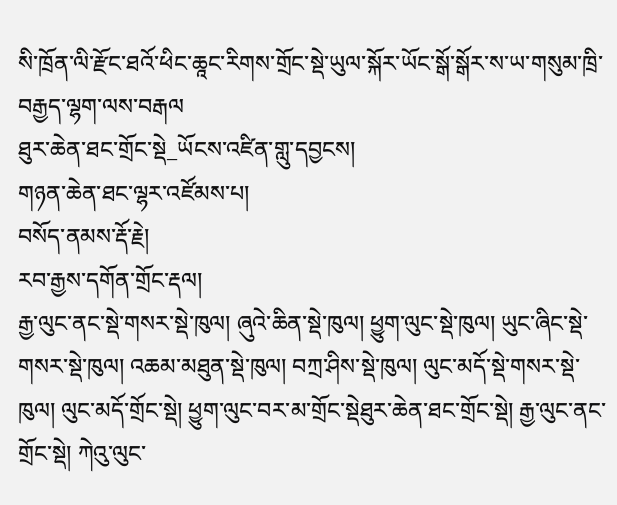སི་ཁྲོན་ལི་རྫོང་ཐའོ་ཕིང་ཆཱང་རིགས་གྲོང་སྡེ་ཡུལ་སྐོར་ཡོང་སྒོ་སྒོར་ས་ཡ་གསུམ་ཁྲི་བརྒྱད་ལྷག་ལས་བརྒལ
ཐུར་ཆེན་ཐང་གྲོང་སྡེ_ཡོངས་འཛིན་གླུ་དབྱངས།
གཉན་ཆེན་ཐང་ལྷར་འཛོམས་པ།
བསོད་ནམས་རྡོ་རྗེ།
རབ་རྒྱས་དགོན་གྲོང་རྡལ།
རྒྱ་ལུང་ནང་སྡེ་གསར་སྡེ་ཁུལ། ཞུའེ་ཆིན་སྡེ་ཁུལ། ཕྱུག་ལུང་སྡེ་ཁུལ། ཡུང་ཞིང་སྡེ་གསར་སྡེ་ཁུལ། འཆམ་མཐུན་སྡེ་ཁུལ། བཀྲ་ཤིས་སྡེ་ཁུལ། ལུང་མདོ་སྡེ་གསར་སྡེ་ཁུལ། ལུང་མདོ་གྲོང་སྡེ། ཕྱུག་ལུང་བར་མ་གྲོང་སྡེཐུར་ཆེན་ཐང་གྲོང་སྡེ། རྒྱ་ལུང་ནང་གྲོང་སྡེ། ཀེའུ་ལུང་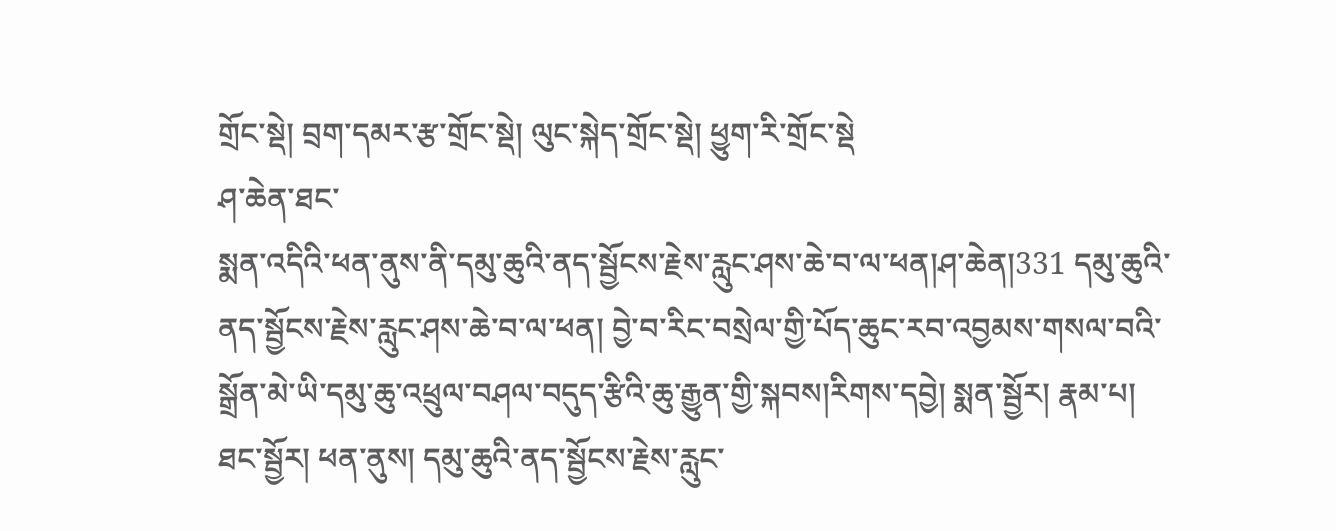གྲོང་སྡེ། བྲག་དམར་རྩ་གྲོང་སྡེ། ལུང་སྐེད་གྲོང་སྡེ། ཕྱུག་རི་གྲོང་སྡེ
ཤ་ཆེན་ཐང་
སྨན་འདིའི་ཕན་ནུས་ནི་དམུ་ཆུའི་ནད་སྦྱོངས་རྗེས་རླུང་ཤས་ཆེ་བ་ལ་ཕན།ཤ་ཆེན།331 དམུ་ཆུའི་ནད་སྦྱོངས་རྗེས་རླུང་ཤས་ཆེ་བ་ལ་ཕན། བྱེ་བ་རིང་བསྲེལ་གྱི་པོད་ཆུང་རབ་འབྱམས་གསལ་བའི་སྒྲོན་མེ་ཡི་དམུ་ཆུ་འཕྲུལ་བཤལ་བདུད་རྩིའི་ཆུ་རྒྱུན་གྱི་སྐབས།རིགས་དབྱེ། སྨན་སྦྱོར། རྣམ་པ། ཐང་སྦྱོར། ཕན་ནུས། དམུ་ཆུའི་ནད་སྦྱོངས་རྗེས་རླུང་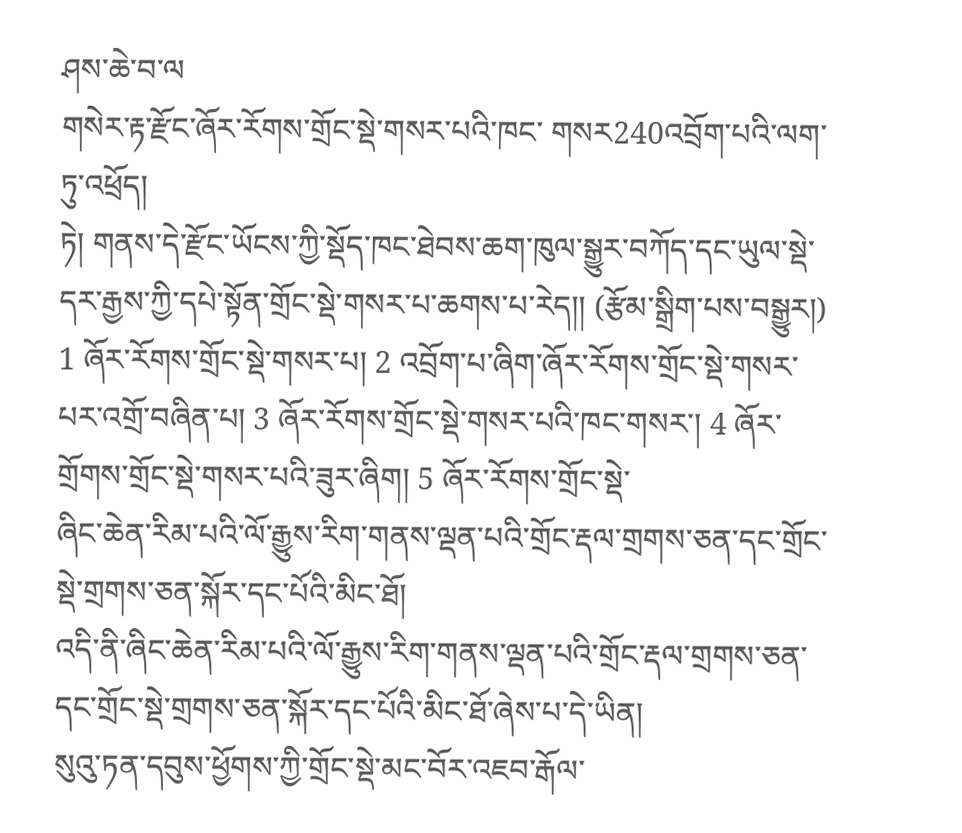ཤས་ཆེ་བ་ལ
གསེར་རྟ་རྫོང་ཞོར་རོགས་གྲོང་སྡེ་གསར་པའི་ཁང་ གསར240འབྲོག་པའི་ལག་ཏུ་འཕྲོད།
ཏེ། གནས་དེ་རྫོང་ཡོངས་ཀྱི་སྡོད་ཁང་ཐེབས་ཆག་ཁུལ་སྒྱུར་བཀོད་དང་ཡུལ་སྡེ་དར་རྒྱས་ཀྱི་དཔེ་སྟོན་གྲོང་སྡེ་གསར་པ་ཆགས་པ་རེད།། (རྩོམ་སྒྲིག་པས་བསྒྱུར།) 1 ཞོར་རོགས་གྲོང་སྡེ་གསར་པ། 2 འབྲོག་པ་ཞིག་ཞོར་རོགས་གྲོང་སྡེ་གསར་པར་འགྲོ་བཞིན་པ། 3 ཞོར་རོགས་གྲོང་སྡེ་གསར་པའི་ཁང་གསར་། 4 ཞོར་གྲོགས་གྲོང་སྡེ་གསར་པའི་ཟུར་ཞིག། 5 ཞོར་རོགས་གྲོང་སྡེ་
ཞིང་ཆེན་རིམ་པའི་ལོ་རྒྱུས་རིག་གནས་ལྡན་པའི་གྲོང་རྡལ་གྲགས་ཅན་དང་གྲོང་སྡེ་གྲགས་ཅན་སྐོར་དང་པོའི་མིང་ཐོ།
འདི་ནི་ཞིང་ཆེན་རིམ་པའི་ལོ་རྒྱུས་རིག་གནས་ལྡན་པའི་གྲོང་རྡལ་གྲགས་ཅན་དང་གྲོང་སྡེ་གྲགས་ཅན་སྐོར་དང་པོའི་མིང་ཐོ་ཞེས་པ་དེ་ཡིན།
སུའུ་ཏན་དབུས་ཕྱོགས་ཀྱི་གྲོང་སྡེ་མང་བོར་འཇབ་རྒོལ་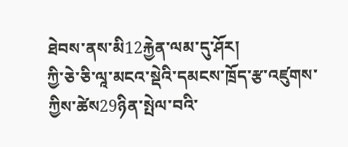ཐེབས་ནས་མི12རྐྱེན་ལམ་དུ་ཤོར།
ཀྱི་ཅེ་ཅི་ལཱ་མངའ་སྡེའི་དམངས་ཁྲོད་རྩ་འཛུགས་ཀྱིས་ཚེས29ཉིན་སྤེལ་བའི་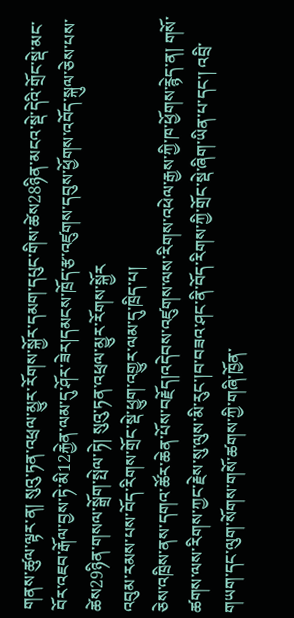གནས་ཚུལ་ལྟར་ན། སུའུ་ཏན་འཕྲལ་མྱུར་རོགས་སྐྱོར་དམག་དཔུང་གིས་ཚེས28ཉིན་མངའ་སྡེ་དེའི་གྲོང་སྡེ་མང་བོར་འཇབ་རྒོལ་བྱས་ཏེ་མི12རྐྱེན་ལམ་དུ་ཤོར་ཟེར།དམངས་ཁྲོད་རྩ་འཛུགས་དབུས་ཕྱོགས་འབོད་སྐུལ་ཅེས་པས་ཚེས29ཉིན་གསལ་སྒྲོག་སྤེལ་ཏེ། སུའུ་ཏན་འཕྲལ་མྱུར་རོགས་སྐྱོར
འབུམ་རམས་པས་བོད་རིགས་གྲོང་སྡེ་ཕྱུག་འགྱུར་ལམ་དུ་ཁྲིད་པ།
ཅེས་འཁྲིས་ནས་དགའ་ཚོར་ཆེན་པོས་བརྗོད།འདེབས་འཛུགས་ལས་རིགས་འཕེལ་རྒྱས་ཀྱི་ཁ་ཕྱོགས་རྙེད་ན། གསོ་ཚགས་ལས་རིགས་ཀྱང་རྗེས་སུ་ལུས་མི་རུང་།བ་བཟའ་ཤང་ནི་བོད་རིགས་ཀྱི་གྲོང་སྡེ་ཞིག་ཡིན་པ་དང་། འབྲི་གཡག་དང་ལུག་སོགས་གསོ་ཚགས་ཀྱི་གཞི་ཁྱོན་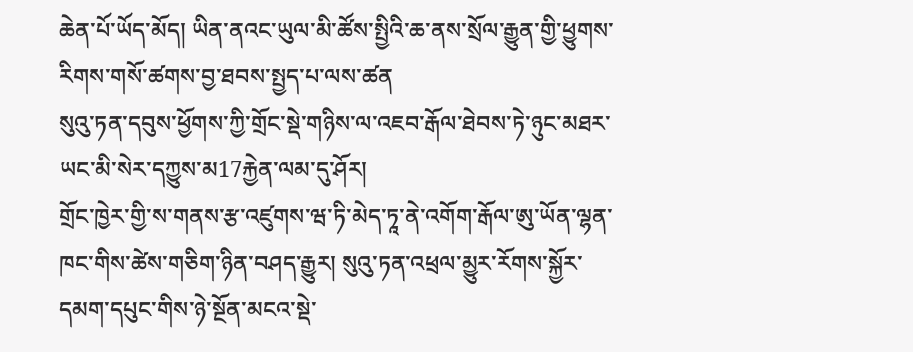ཆེན་པོ་ཡོད་མོད། ཡིན་ནའང་ཡུལ་མི་ཚོས་སྤྱིའི་ཆ་ནས་སྲོལ་རྒྱུན་གྱི་ཕྱུགས་རིགས་གསོ་ཚགས་བྱ་ཐབས་སྤྱད་པ་ལས་ཚན
སུའུ་ཏན་དབུས་ཕྱོགས་ཀྱི་གྲོང་སྡེ་གཉིས་ལ་འཇབ་རྒོལ་ཐེབས་ཏེ་ཉུང་མཐར་ཡང་མི་སེར་དཀྱུས་མ17རྐྱེན་ལམ་དུ་ཤོར།
གྲོང་ཁྱེར་གྱི་ས་གནས་རྩ་འཛུགས་ཝ་ཏི་མེད་ཏཱ་ནེ་འགོག་རྒོལ་ཨུ་ཡོན་ལྷན་ཁང་གིས་ཚེས་གཅིག་ཉིན་བཤད་རྒྱུར། སུའུ་ཏན་འཕྲལ་མྱུར་རོགས་སྐྱོར་དམག་དཔུང་གིས་ཉེ་སྔོན་མངའ་སྡེ་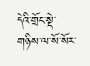དེའི་གྲོང་སྡེ་གཉིས་ལ་སོ་སོར་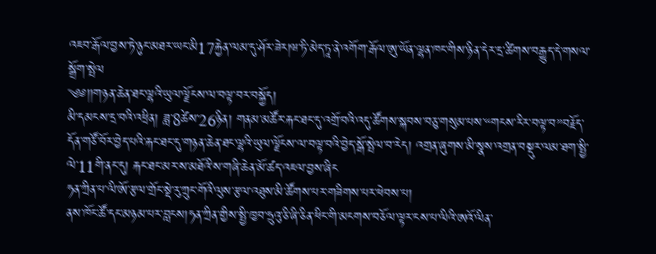འཇབ་རྒོལ་བྱས་ཏེ་ཉུང་མཐར་ཡང་མི17རྐྱེན་ལམ་དུ་ཤོར་ཟེར།ཝ་ཏི་མེད་ཏཱ་ནེ་འགོག་རྒོལ་ཨུ་ཡོན་ལྷན་ཁང་གིས་ཉིན་དེར་དྲ་ཚིགས་བརྒྱུད་དེ་གསལ་སྒྲོག་སྤེལ
༄༅།།གཉན་ཆེན་ཐང་ལྷའི་ཡུལ་ལྗོངས་ལ་བལྟ་བར་བསྐྱོད།
མི་དམངས་དྲ་བའི་འཕྲིན། ཟླ་8ཚེས་26ཉིན། གནམ་མཚོར་རྐང་ཐང་དུ་འགྲོ་བའི་འདུ་ཚོགས་སྐབས་བཅུ་གསུམ་པས་“གངས་རིར་བལྟ་བ”བརྗོད་དོན་གཙོ་བོར་བྱེད་པའི་རྐང་ཐང་དུ་གཉན་ཆེན་ཐང་ལྷའི་ཡུལ་ལྗོངས་ལ་བལྟ་བའི་བྱེད་སྒོ་སྤེལ་བ་རེད། འགྲན་ཞུགས་མི་སྣས་འགྲན་བསྡུར་ལམ་ཐག་སྤྱི་ལེ་11གི་ནང་དུ། རྐང་ཐང་མར་ས་མཐོའི་ས་གཞི་ཆེན་མོ་ཚད་འཇལ་བྱས་ཞིང
ཧན་ཀྲིན་པ་ལི་ཨོ་རྩལ་གྲོང་སྡེ་རུ་ཀྲུང་གོའི་ལུས་རྩལ་འཐུས་མི་ཚོགས་པར་གཟིགས་པར་ཕེབས་པ།
ནས་ཁོང་ཚོ་དང་མཉམ་པར་བླངས།ཧན་ཀྲིན་གྱིས་སྤྱི་ཁྱབ་ཧྲུའུ་ཅི་ཞི་ཅིན་ཕིང་གི་མངགས་བཅོལ་ལྟར་ངས་པ་ལིའི་ཨའོ་ལིན་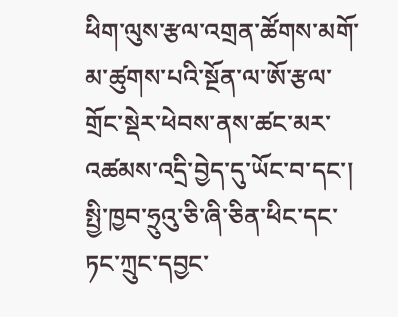ཕིག་ལུས་རྩལ་འགྲན་ཚོགས་མགོ་མ་ཚུགས་པའི་སྔོན་ལ་ཨོ་རྩལ་གྲོང་སྡེར་ཕེབས་ནས་ཚང་མར་འཚམས་འདྲི་བྱེད་དུ་ཡོང་བ་དང་། སྤྱི་ཁྱབ་ཧྲུའུ་ཅི་ཞི་ཅིན་ཕིང་དང་ཏང་ཀྲུང་དབྱང་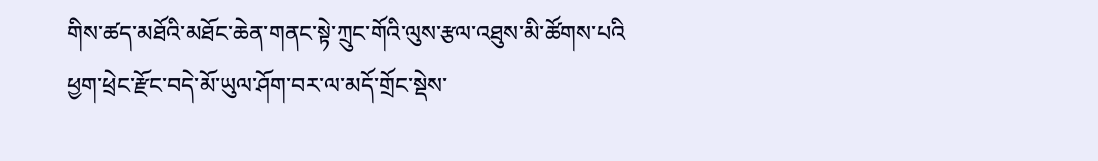གིས་ཚད་མཐོའི་མཐོང་ཆེན་གནང་སྟེ་ཀྲུང་གོའི་ལུས་རྩལ་འཐུས་མི་ཚོགས་པའི
ཕྱག་ཕྲེང་རྫོང་བདེ་མོ་ཡུལ་ཤོག་བར་ལ་མདོ་གྲོང་སྡེས་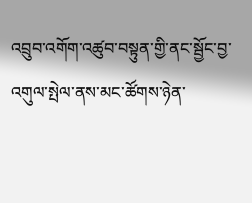འབྲུབ་འགོག་འཚུབ་བསྟུན་གྱི་ནང་སྦྱོང་བྱ་འགུལ་སྤེལ་ནས་མང་ཚོགས་ཉེན་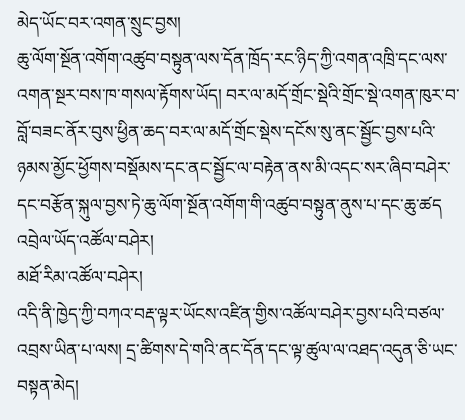མེད་ཡོང་བར་འགན་སྲུང་བྱས།
ཆུ་ལོག་སྔོན་འགོག་འཚུབ་བསྟུན་ལས་དོན་ཁྲོད་རང་ཉིད་ཀྱི་འགན་འཁྲི་དང་ལས་འགན་སྔར་བས་ཁ་གསལ་རྟོགས་ཡོད། བར་ལ་མདོ་གྲོང་སྡེའི་གྲོང་སྡེ་འགན་ཁུར་བ་བློ་བཟང་ནོར་བུས་ཕྱིན་ཆད་བར་ལ་མདོ་གྲོང་སྡེས་དངོས་སུ་ནང་སྦྱོང་བྱས་པའི་ཉམས་མྱོང་ཕྱོགས་བསྡོམས་དང་ནང་སྦྱོང་ལ་བརྟེན་ནས་མི་འདང་སར་ཞིབ་བཤེར་དང་བརྩོན་སྐུལ་བྱས་ཏེ་ཆུ་ལོག་སྔོན་འགོག་གི་འཚུབ་བསྟུན་ནུས་པ་དང་ཆུ་ཚད
འབྲེལ་ཡོད་འཚོལ་བཤེར།
མཐོ་རིམ་འཚོལ་བཤེར།
འདི་ནི་ཁྱེད་ཀྱི་བཀའ་བརྡ་ལྟར་ཡོངས་འཛིན་གྱིས་འཚོལ་བཤེར་བྱས་པའི་བཙལ་འབྲས་ཡིན་པ་ལས། དྲ་ཚིགས་དེ་གའི་ནང་དོན་དང་ལྟ་ཚུལ་ལ་འཐད་འདུན་ཅི་ཡང་བསྟན་མེད།